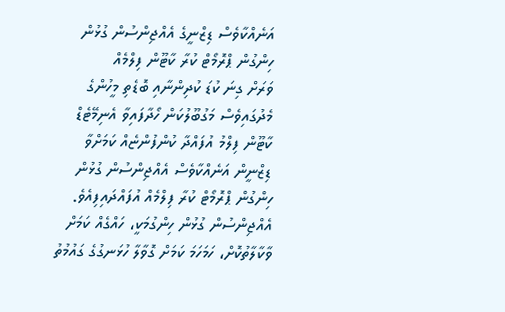އަނެއްކާވެސް ޑިޒްނީގެ އެއްޖިންސުން ގުޅުން ހިންގުން ޕްރޮމޯޓް ކުރާ ކާޓޫން ފިލްމެއް
ވަރަށް ގިނަ ކުޑަ ކުދިންނާއި ބޮޑެތި މީހުންގެ މެދުގައިވެސް މަގުބޫލުކަން ހޯދާފައިވާ އެނިމޭޓެޑް ކާޓޫން ފިލްމު އުފައްދާ ކުންފުންޏެއް ކަމަށްވާ ޑިޒްނީން އަނެއްކާވެސް އެއްޖިންސުން ގުޅުން ހިންގުން ޕްރޮމޯޓް ކުރާ ފިލްމެއް އުފައްދައިފިއެވެ.
އެއްޖިންސުން ގުޅުން ހިންގުމަކީ، ހައްގެއް ކަމަށް ވާކާލާތުކޮށް، ހަމަހަމަ ކަމަށް ގޮވާލާ ހުޅަނގުގެ ގައުމުތު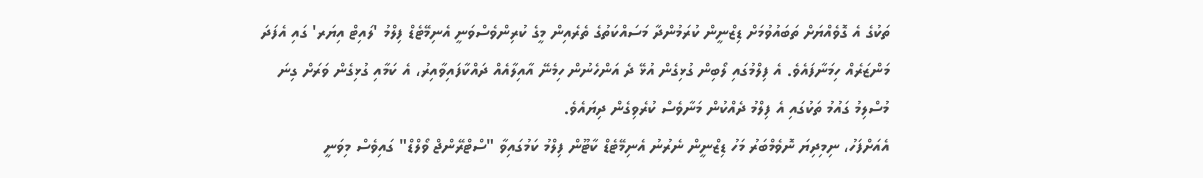ތަކުގެ އެ ގޮވެއްޔަށް ތަބައުވުމަށް ޑިޒްނީން ކުރަމުންދާ މަސައްކަތުގެ ތެރެއިން މީގެ ކުރިންވެސްވަނީ އެނިމޭޓެޑް ފިލްމު 'ލައިޓް އިޔަރ' ގައި އެފަދަ މަންޒަރެއް ހިމަނާފައެވެ. އެ ފިލްމުގައި ލޯބިން ގުޅިގެން އުޅޭ ދެ އަންހެނުން ހިމެނޭ އާއިލާއެއް ދައްކާފައިވާއިރު، އެ ކަމާއި ގުޅިގެން ވަރަށް ގިނަ މުސްލިމު ގައުމު ތަކުގައި އެ ފިލްމު ދެއްކުން މަނާވެސް ކުރެވިގެން ދިޔައެވެ.
އެއަށްފަހު، ނިމިދިޔަ ނޮވެމްބަރު މަހު ޑިޒްނީން ނެރުނު އެނިމޭޓެޑް ކާޓޫން ފިލްމު ކަމުގައިވާ "ސްޓްރޭންޖް ވޯލްޑް" ގައިވެސް މިވަނީ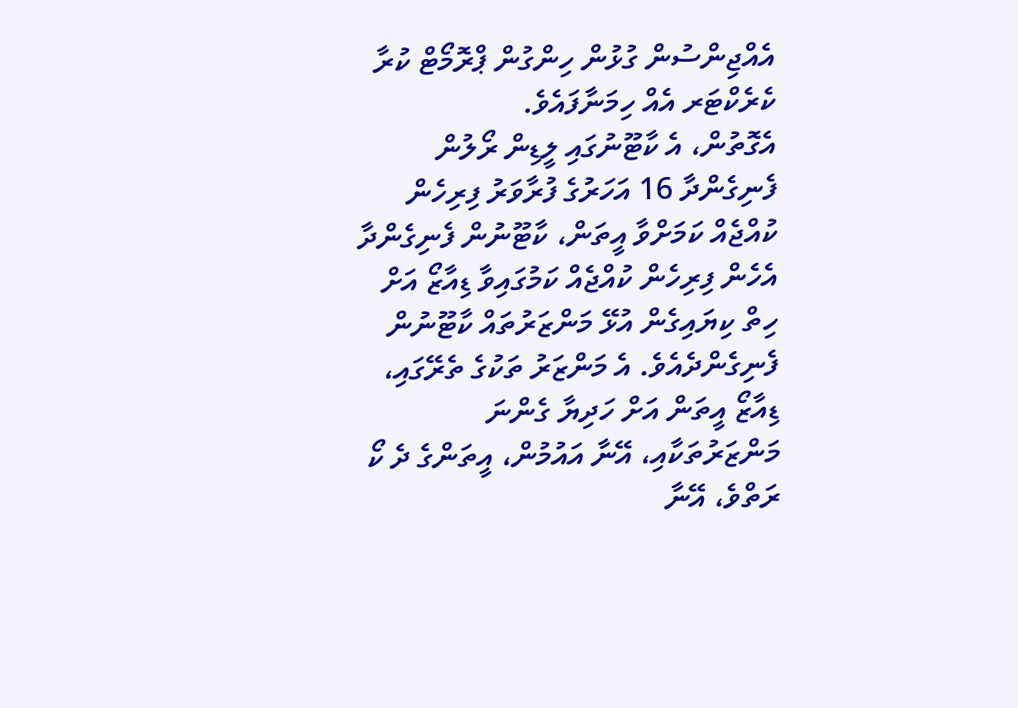އެއްޖިންސުން ގުޅުން ހިންގުން ޕްރޮމޯޓް ކުރާ ކެރެކްޓަރ އެއް ހިމަނާފައެވެ.
އެގޮތުން، އެ ކާޓޫނުގައި ލީޑިން ރޯލުން ފެނިގެންދާ 16 އަހަރުގެ ފުރާވަރު ފިރިހެން ކުއްޖެއް ކަމަށްވާ އީތަން، ކާޓޫނުން ފެނިގެންދާ އެހެން ފިރިހެން ކުއްޖެއް ކަމުގައިވާ ޑިއާޒޯ އަށް ހިތް ކިޔައިގެން އުޅޭ މަންޒަރުތައް ކާޓޫނުން ފެނިގެންދެއެވެ. އެ މަންޒަރު ތަކުގެ ތެރޭގައި، ޑިއާޒޯ އީތަން އަށް ހަދިޔާ ގެންނަ މަންޒަރުތަކާއި، އޭނާ އައުމުން، އީތަންގެ ދެ ކޯ ރަތްވެ، އޭނާ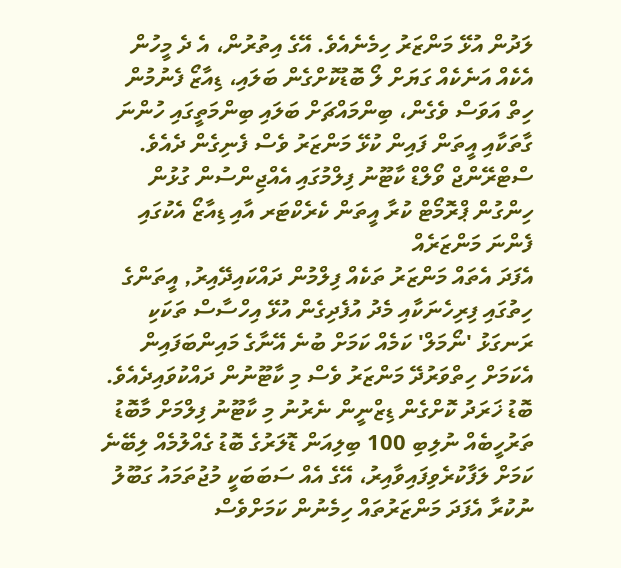ލަދުން އުޅޭ މަންޒަރު ހިމެނެއެވެ. އޭގެ އިތުރުން، އެ ދެ މީހުން އެކެއް އަނެކެއް ގަޔަށް ލޯ ބޮޑުކޮށްގެން ބަލައި، ޑިއާޒޯ ފެނުމުން ހިތް އަވަސް ވެގެން، ބިންމައްޗަށް ބަލައި ބިންމަތީގައި ހުންނަ ގާތަކާއި އީތަން ފައިން ކުޅޭ މަންޒަރު ވެސް ފެނިގެން ދެއެވެ.
ސްޓްރޭންޖް ވޯލްޑް ކާޓޫނު ފިލްމުގައި އެއްޖިންސުން ގުޅުން ހިންގުން ޕްރޮމޯޓް ކުރާ އީތަން ކެރެކްޓަރ އާއި ޑިއާޒޯ އެކުގައި ފެންނަ މަންޒަރެއް
އެފަދަ އެތައް މަންޒަރު ތަކެއް ފިލްމުން ދައްކައިދޭއިރު, އީތަންގެ ހިތުގައި ފިރިހެނަކާއި މެދު އުފެދިގެން އުޅޭ އިހްސާސް ތަކަކި ރަނގަޅު 'ނޯމަލް' ކަމެއް ކަމަށް ބުނެ އޭނާގެ މައިންބަފައިން އެކަމަށް ހިތްވަރުދޭ މަންޒަރު ވެސް މި ކާޓޫނުން ދައްކުވައިދެއެވެ.
ބޮޑު ޚަރަދު ކޮށްގެން ޑިޒްނީން ނެރުނު މި ކާޓޫނު ފިލްމަށް މާބޮޑު ތަރުހީބެއް ނުލިބި 100 ބިލިއަން ޑޮލަރުގެ ބޮޑު ގެއްލުމެއް ލިބޭނެ ކަމަށް ލަފާކުރެވިފައިވާއިރު، އޭގެ އެއް ސަބަބަކީ މުޖުތަމައު ގަބޫލު ނުކުރާ އެފަދަ މަންޒަރުތައް ހިމެނުން ކަމަށްވެސް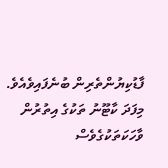ފާޑުކިޔުންތެރިން ބުނެފައިވެއެވެ.
މިފަދަ ކާޓޫނު ތަކުގެ އިތުރުން ވާހަކަތަކުގެވެސް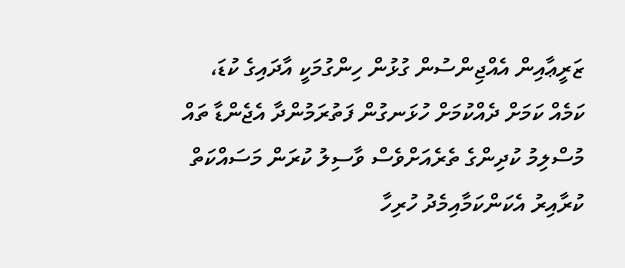ޒަރީޢާއިން އެއްޖިންސުން ގުޅުން ހިންގުމަކީ އާދައިގެ ކުޑަ، ކަމެއް ކަމަށް ދެއްކުމަށް ހުޅަނގުން ފަތުރަމުންދާ އެޖެންޑާ ތައް މުސްލިމު ކުދިންގެ ތެރެއަށްވެސް ވާސިލު ކުރަން މަސައްކަތް ކުރާއިރު އެކަންކަމާއިމެދު ހުރިހާ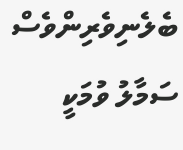ބެލެނިވެރިންވެސް ސަމާލު ވުމަކީ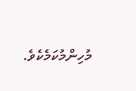މުހިންމުކަމެކެވެ.